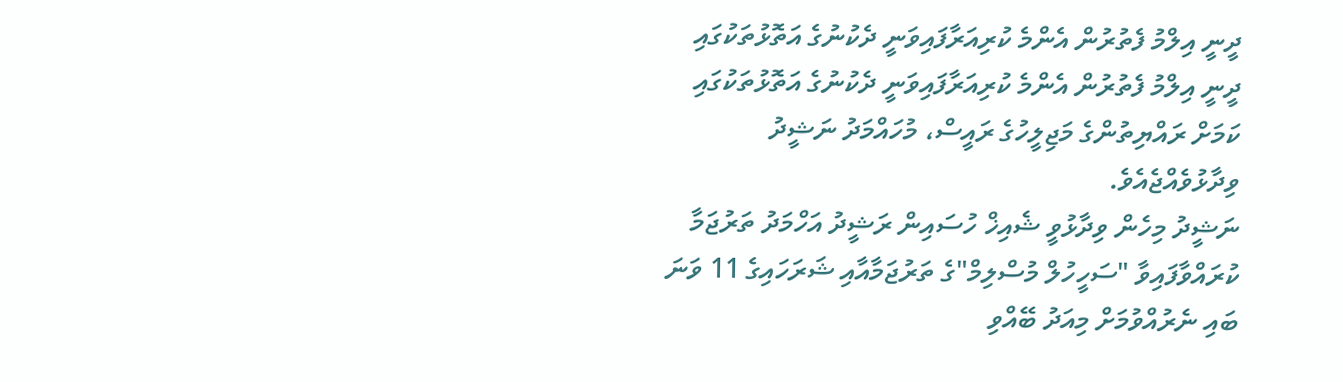ދީނީ އިލްމު ފެތުރުން އެންމެ ކުރިއަރާފައިވަނީ ދެކުނުގެ އަތޮޅުތަކުގައި
ދީނީ އިލްމު ފެތުރުން އެންމެ ކުރިއަރާފައިވަނީ ދެކުނުގެ އަތޮޅުތަކުގައި ކަމަށް ރައްޔިތުންގެ މަޖިލީހުގެ ރައީސް، މުހައްމަދު ނަޝީދު ވިދާޅުވެއްޖެއެވެ.
ނަޝީދު މިހެން ވިދާޅުވީ ޝެއިޚް ހުސައިން ރަޝީދު އަހްމަދު ތަރުޖަމާ ކުރައްވާފައިވާ "ސަހީހުލް މުސްލިމް"ގެ ތަރުޖަމާއާއި ޝަރަހައިގެ 11 ވަނަ ބައި ނެރުއްވުމަށް މިއަދު ބޭއްވި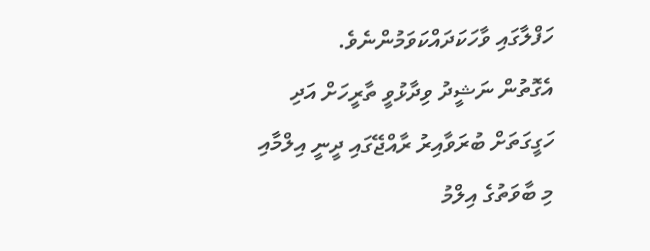ހަފްލާގައި ވާހަކަދައްކަވަމުންނެވެ.
އެގޮތުން ނަޝީދު ވިދާޅުވީ ތާރީހަށް އަދި ހަގީގަތަށް ބުރަވާއިރު ރާއްޖޭގައި ދީނީ އިލްމާއި މި ބާވަތުގެ އިލްމު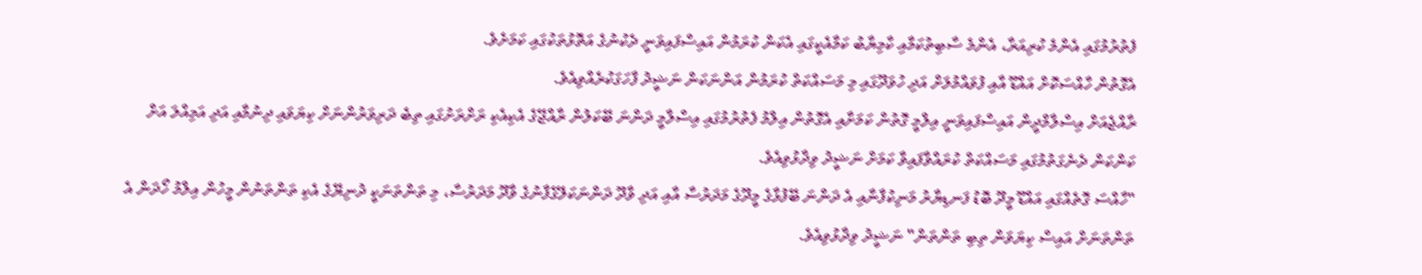ފެތުރުމުގައި އެންމެ ކުރިއަރާ، އެންމެ ސާބިތުކަމާއި ކާމިޔާބު ކަމާއެކީގައި އެކަން ކުރަމުން އައިސްފައިވަނީ ދެކުނުގެ އަތޮޅުތަކުގައި ކަމަށެވެ.
އެގޮތުން ހާއްސަކޮށް އައްޑޫ އާއި ފުވައްމުލަށް އަދި ހުވަދޫގައި މި މަސައްކަތް ކުރަމުން އަންނަކަން ނަޝީދު ފާހަގަކުރެއްވިއެވެ.
ރާއްޖެއަށް އިސްލާމްދީން އައިސްފައިވަނީ އިލްމީ ގޮތުން ކަމަށާއި އެގޮތުން އިލްމު ފެތުރުމުގައި އިސްލާމީ ދަންނަ ބޭކަލުން ރާއްޖޭގެ އެކިއެކި ރަށްރަށުގައި ތިބެ ދަރިވަރުންނަށް ކިޔަވައި ދިނުމާއި އަދި އަމިއްލަ އަށް ކަންކަން ދެނެގަތުމުގައި މަސައްކަތް ކުރައްވާފައިވާ ކަމަށް ނަޝީދު ވިދާޅުވިއެވެ.
"ހާއްސަ ގޮތެއްގައި އައްޑޫ މީދޫ ބޮޑު ފަނޑިޔާރު މަނިކުފާނާއި އެ ދަންނަ ބޭފުޅާގެ މީދޫގެ މަދަރުސާ އާއި އަދި ވާދޫ ދަންނަކަލޭގެފާނުގެ ވާދޫ މަދަރުސާ، މި ތަންތަނަކީ ދުނިޔޭގެ އެކި ތަންތަނުން މީހުން އިލްމު ހޯދަން އެ ތަންތަނަށް އައިސް ކިޔަވަން ތިބި ތަންތަން" ނަޝީދު ވިދާޅުވިއެވެ.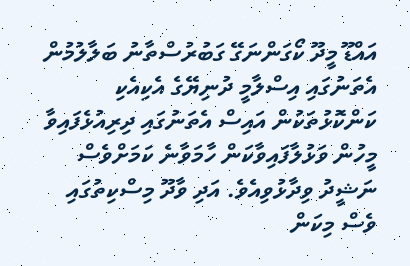އައްޑޫ މީދޫ ކޯގަންނަގޭ ގަބުރުސްތާނު ބަލާލުމުން އެތަނުގައި އިސްލާމީ ދުނިޔޭގެ އެކިއެކި ކަންކޮޅުތަކުން އައިސް އެތަނުގައި ދިރިއުޅެފައިވާ މީހުން ވަޅުލާފައިވާކަން ހާމަވާނެ ކަމަށްވެސް ނަޝީދު ވިދާޅުވިއެވެ. އަދި ވާދޫ މިސްކިތުގައި ވެސް މިކަން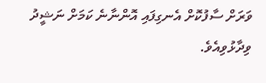ވަރަށް ސާފުކޮށް އެނގިފައި އޮންނާނެ ކަމަށް ނަޝީދު ވިދާޅުވިއެވެ.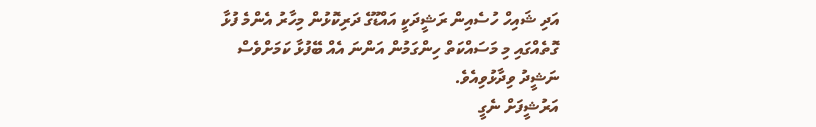އަދި ޝައިހް ހުސެއިން ރަޝީދަކީ އައްޑޫގެ ދަރިކޮޅުން މިހާރު އެންމެ ފުޅާ ގޮތެއްގައި މި މަސައްކަތް ހިންގަމުން އަންނަ އެއް ބޭފުޅާ ކަމަށްވެސް ނަޝީދު ވިދާޅުވިއެވެ.
އަރުޝީފަށް ނެގީ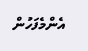އެންމެފަހުން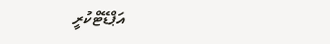އަޕްޑޭޓްކުރީ